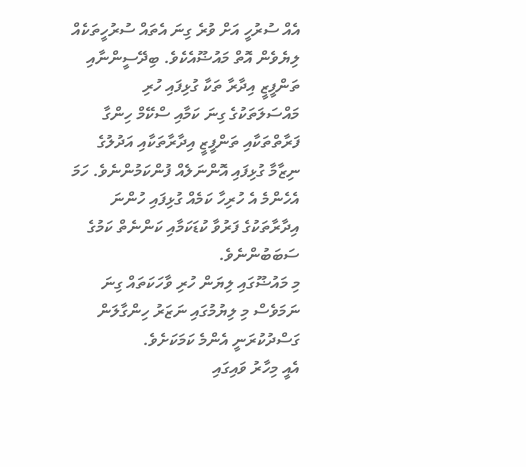އެއް ސުރުހީ އަށް ވުރެ ގިނަ އެތައް ސުރުހީތަކެއް ލިޔެވެން އޮތް މައުޟޫއެކެވެ. ބިދޭސީންނާއި ތަންފީޒީ އިދާރާ ތަކާ ގުޅިފައި ހުރި މައްސަލަތަކުގެ ގިނަ ކަމާއި ސްކޭމް ހިންގާ ފަރާތްތަކާއި ތަންފީޒީ އިދާރާތަކާއި އަދުލުގެ ނިޒާމާ ގުޅިފައި އޮންނަލެއް ފުންކަމުންނެވެ. ހަމަ އެހެންމެ އެ ހުރިހާ ކަމެއް ގުޅިފައި ހުންނަ އިދާރާތަކުގެ ފަރުވާ ކުޑަކަމާއި ކަންނެތް ކަމުގެ ސަބަބުންނެވެ.
މި މައުޟޫގައި ލިޔަން ހުރި ވާހަކަތައް ގިނަ ނަމަވެސް މި ލިޔުމުގައި ނަޒަރު ހިންގާލަން ގަސްދުކުރަނީ އެންމެ ކަމަކަށެވެ.
އެއީ މިހާރު ވައިގައި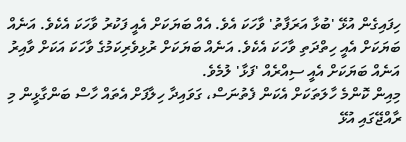ހިފައިގެން އުޅޭ 'ބުޅާ އަރަފާތު' ވާހަކަ އެވެ. އެއް ބަޔަކަށް އެއީ ފަކުރު ވާހަކަ އެކެވެ. އަނެއް ބަޔަކަށް އެއީ ހިތްދަތި ވާހަކަ އެކެވެ. އަނެއް ބަޔަކަށް ރުޅިވެރިކަމުގެ ވާހަކަ އަކަށް ވާއިރު އަނެއް ބަޔަކަށް އެއީ ސިއްރެއް 'ފަޅާ' ލުމެވެ.
މިއިން ކޮންމެ ހާލަތަކަށް އެކަން ފެތުނަސް، ގަވައިދާ ހިލާފަށް އެތައް ހާސް ބަންގާޅީން މި ރާއްޖޭގައި އުޅޭ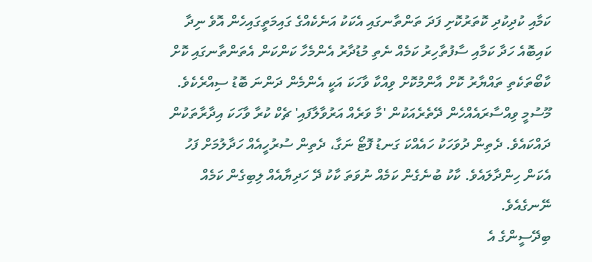ކަމާއި ކުދިކުދި ކޮތަރުކޮށި ފަދަ ތަންތާނގައި އެކަކު އަނެކެއްގެ ގައިމަތީގައިހެން އޮވެ ނިދާ ކައިބޮއެ ހަދާ ކަމާއި ސާފުތާހިރު ކަމެއް ނެތި މުޑުދާރު އެންމެހާ ކަންކަން އެތަންތާނގައި ކޮށް ކާބޯތަކެތި ތައްޔާރު ކޮށް އާންމުކޮށް ވިއްކާ ވާހަކަ އަކީ އެންމެން ދަންނަ ބޮޑު ސިއްރެކެވެ.
މޫސުމީ ވިއްސާރައެއްހެން ދޭތެރެއަކުން 'މާ ވަރެއް އަރުވާލާފައި' ޗެކް ކުރާ ވާހަކަ އިދާރާތަކުން ދައްކައެވެ. ދެތިން ދުވަހަކު ހައެއްކަ ގަނޑު ފޮޓޯ ނަގާ، ދެތިން ސުރުހީއެއް ހަދާލުމަށް ފަހު އެކަން ހިންދާލައެވެ. ކާކު ބުނެގެން ކަމެއް ނުވަތަ ކާކު ދޭ ހަދިޔާއެއް ލިބިގެން ކަމެއް ނޭނގެއެވެ.
ބިދޭސީންގެ އެ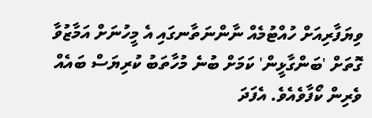ވިޔަފާރިއަށް ހުއްޓުމެއް ނާންނަތާނގައި އެ މީހުނަށް އަމާޒުވާ ގޮތަށް 'ބަންގާޅީން' ކަމަށް ބުނެ މުހާތަބު ކުރިޔަސް ބައެއް ވެރިން ކޯފާވެއެވެ. އެފަދަ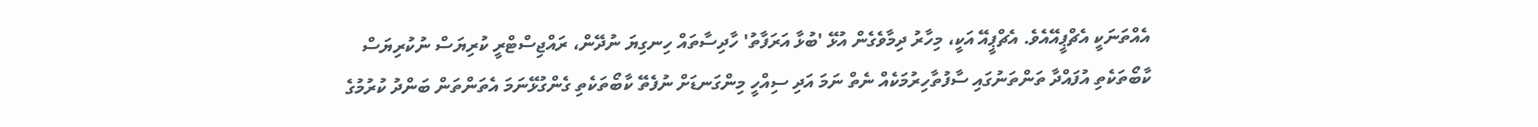އެއްތަނަކީ އެޗްޕީއޭއެވެ. އެޗްޕީއޭ އަކީ، މިހާރު ދިމާވެގެން އުޅޭ 'ބުޅާ އަރަފާތު' ހާދިސާތައް ހިނގިޔަ ނުދޭން، ރައްޖިސްޓްރީ ކުރިޔަސް ނުކުރިޔަސް ކާބޯތަކެތި އުފައްދާ ތަންތަނުގައި ސާފުތާހިރުމަކެއް ނެތް ނަމަ އަދި ސިއްހީ މިންގަނޑަށް ނުފެތޭ ކާބޯތަކެތި ގެންގުޅޭނަމަ އެތަންތަން ބަންދު ކުރުމުގެ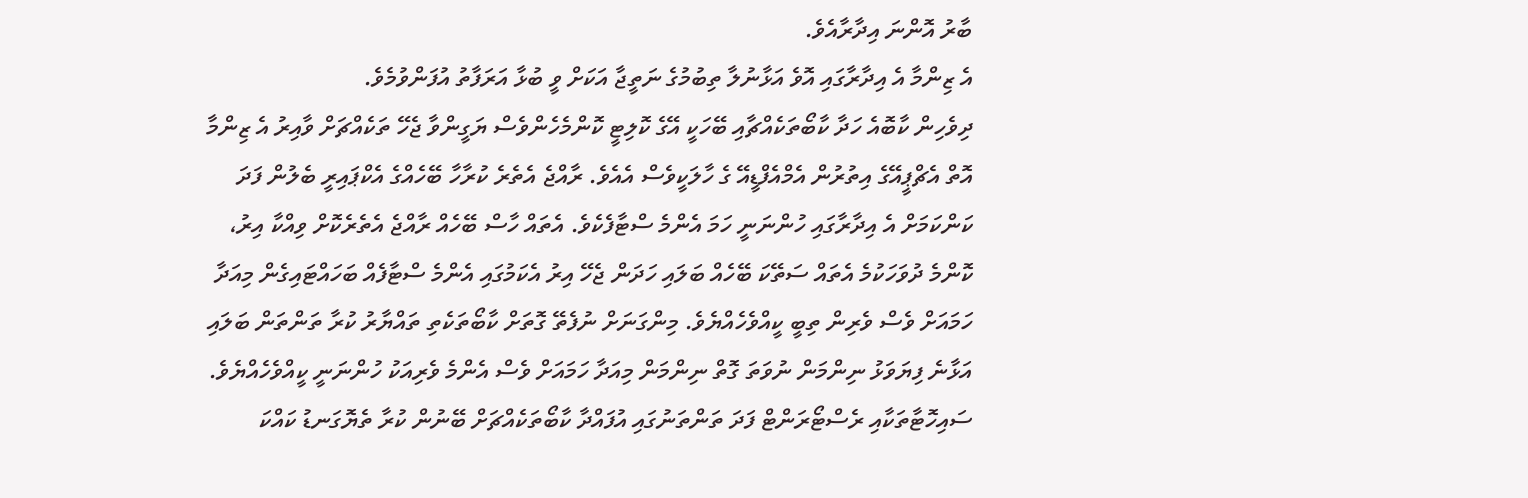ބާރު އޮންނަ އިދާރާއެވެ.
އެ ޒިންމާ އެ އިދާރާގައި އޮވެ އަޅާނުލާ ތިބުމުގެ ނަތީޖާ އަކަށް ވީ ބުޅާ އަރަފާތު އުފަންވުމެވެ.
ދިވެހިން ކާބޮއެ ހަދާ ކާބޯތަކެއްޗާއި ބޭހަކީ އޭގެ ކޮލިޓީ ކޮންމެހެންވެސް ޔަގީންވާ ޖެހޭ ތަކެއްޗަށް ވާއިރު އެ ޒިންމާ އޮތް އެޗްޕީއޭގެ އިތުރުން އެމްއެފްޑީއޭ ގެ ހާލަކީވެސް އެއެވެ. ރާއްޖެ އެތެރެ ކުރާހާ ބޭހެއްގެ އެކްޕައިރީ ބެލުން ފަދަ ކަންކަމަށް އެ އިދާރާގައި ހުންނަނީ ހަމަ އެންމެ ސްޓާފެކެވެ. އެތައް ހާސް ބޭހެއް ރާއްޖެ އެތެރެކޮށް ވިއްކާ އިރު، ކޮންމެ ދުވަހަކުމެ އެތައް ސަތޭކަ ބޭހެއް ބަލައި ހަދަން ޖެހޭ އިރު އެކަމުގައި އެންމެ ސްޓާފެއް ބަހައްޓައިގެން މިއަދާ ހަމައަށް ވެސް ވެރިން ތިބީ ކީއްވެހެއްޔެވެ. މިންގަނަށް ނުފެތޭ ގޮތަށް ކާބޯތަކެތި ތައްޔާރު ކުރާ ތަންތަން ބަލައި އަޅާނެ ފިޔަވަޅު ނިންމަން ނުވަތަ ގޮތް ނިންމަން މިއަދާ ހަމައަށް ވެސް އެންމެ ވެރިއަކު ހުންނަނީ ކީއްވެހެއްޔެވެ.
ސައިހޮޓާތަކާއި ރެސްޓޯރަންޓް ފަދަ ތަންތަނުގައި އުފައްދާ ކާބޯތަކެއްޗަށް ބޭނުން ކުރާ ތެޔޮގަނޑު ކައްކަ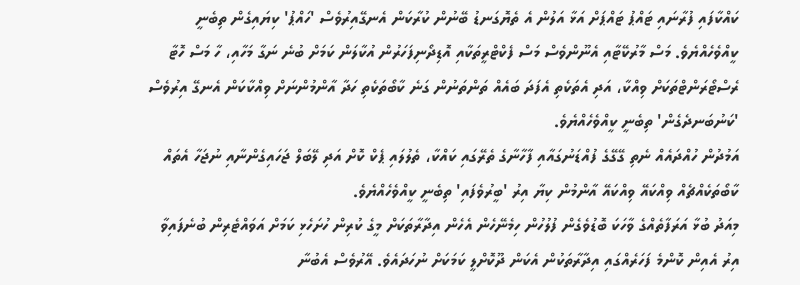ކައްކާފައި ފުރާނައި ޓައްޕު ޓައްޕަށް އަޅާ އަލުން އެ ތެޔޮގަނޑު ބޭނުން ކުރާކަން އެނގޭއިރުވެސް 'ހައްޕު' ކިޔައިގެން ތިބެނީ ކީއްވެހެއްޔެވެ. މަސް މާރުކޭޓާއި އެނޫންވެސް މަސް ފެކްޓްރީތަކާއި އޮޑިދޯނިފަހަރުން އުކާލަން ކަމަށް ބުނެ ނަގާ މަހާއި، ހާ މަސް ހޮޓާ ރެސްޓޯރަންޓްތަކަށް ވިއްކާ، އަދި އެތަކެތި އެފަދަ ބައެއް ތަންތަނުން ގަނެ ކާބޯތަކެތި ހަދާ އާންމުންނަށް ވިއްކާކަން އެނގޭ އިރުވެސް 'ކަނުބަނދެގެން' ތިބެނީ ކީއްވެހެއްޔެވެ.
އަމުދުން ހުއްދައެއް ނެތި ގޭގޭގެ ފުއްޑަނުގައާއި ފާހާނާގެ ތެރޭގައި ކައްކާ، ތެލުލައި ޕެކް ކޮށް އަދި ލޭބަލް ޖަހައިގެންނާއި ނުޖަހާ އެތައް ކާބޯތަކެއްޗެއް ވިއްކައޭ ވިއްކައޭ އާންމުން ކިޔާ އިރު 'ބީރުވެފައި' ތިބެނީ ކީއްވެހެއްޔެވެ.
މިއަދު ބުޅާ އަރަފާތެއްގެ ވާހަކަ ބޮޑުވެގެން ފުލުހުން ހިމެނޭހެން އެހެން އިދާރާތަކަށް މީގެ ކުރިން ހުށަހެޅި ކަމަށް އަވައްޓެރިން ބުނެފައިވާ އިރު އެއިން ކޮންމެ ފަހަރެއްގައި އިދާރާތަކުން އެކަން ދޫކޮށްލީ ކަމަކަށް ނުހަދައެވެ. އޭރުވެސް އެބުނާ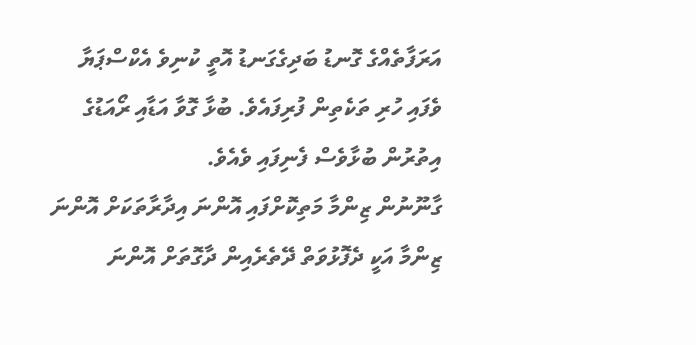އަރަފާތެއްގެ ގޮނޑު ބަދިގެގަނޑު އޮތީ ކުނިވެ އެކްސްޕަޔާ ވެފައި ހުރި ތަކެތިން ފުރިފައެވެ. ބުޅާ ގޮވާ އަޑާއި ރޯއަޑުގެ އިތުރުން ބުޅާވެސް ފެނިފައި ވެއެވެ.
ގާނޫނުން ޒިންމާ މަތިކޮށްފައި އޮންނަ އިދާރާތަކަށް އޮންނަ ޒިންމާ އަކީ ދެފޮޅުވަތް ދޭތެރެއިން ދާގޮތަށް އޮންނަ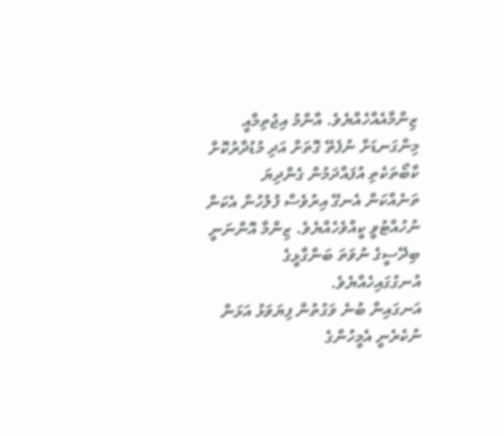ޒިންމާއެއްހެއްޔެވެ. އާންމު އިޖުތިމާއީ މިންގަނޑަށް ނުފެތޭ ގޮތަށް އަދި މުޑުދާރުކޮށް ކާބޯތަކެތި އުފައްދަމުން ގެންދިޔަ ތަނެއްކަން އެނގޭ އިރުވެސް ފުލުހުން އެކަން ނުހުއްޓުވީ ކީއްވެހެއްޔެވެ. ޒިންމާ އޮންނަނީ ބިދޭސީގެ ނުވަތަ ބަންގާޅީގެ އުނގުގައިހެއްޔެވެ.
އަނގައިން ބުނެ ވަގުތުން ފިޔަވަޅު އަޅަން ނުކެރެނީ އެމީހުންގެ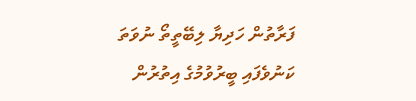ފަރާތުން ހަދިޔާ ލިބޭތީތޯ ނުވަތަ ކަނުވެފައި ބީރުވުމުގެ އިތުރުން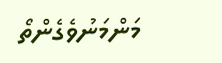މަންމަނުވެގެންތޯ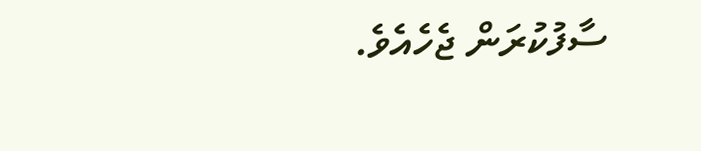ސާފުކުރަން ޖެހެއެވެ.